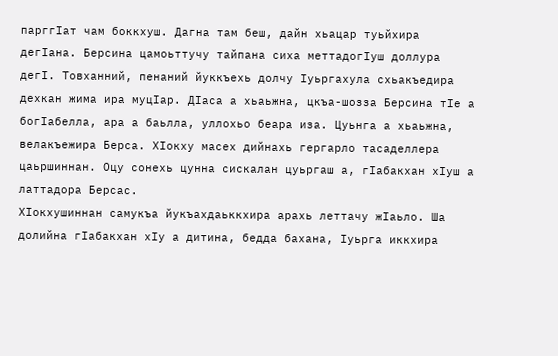парггӏат чам боккхуш. Дагна там беш, дайн хьацар туьйхира дегӏана. Берсина цамоьттучу тайпана сиха меттадогӏуш доллура дегІ. Товханний, пенаний йуккъехь долчу ӏуьргахула схьакъедира дехкан жима ира муцІар. ДІаса а хьаьжна, цкъа-шозза Берсина тӏе а богӏабелла, ара а баьлла, уллохьо беара иза. Цуьнга а хьаьжна, велакъежира Берса. ХІокху масех дийнахь гергарло тасаделлера цаьршиннан. Оцу сонехь цунна сискалан цуьргаш а, гӏабакхан хӏуш а латтадора Берсас.
Хӏокхушиннан самукъа йукъахдаьккхира арахь леттачу жӏаьло. Ша долийна гӏабакхан хӏу а дитина, бедда бахана, ӏуьрга иккхира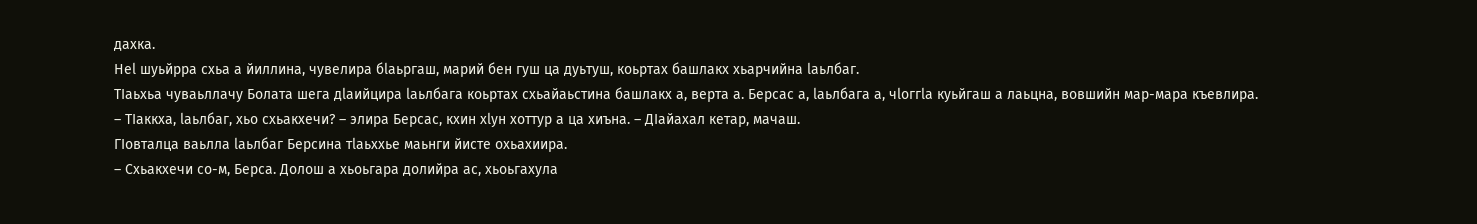дахка.
Неӏ шуьйрра схьа а йиллина, чувелира бӏаьргаш, марий бен гуш ца дуьтуш, коьртах башлакх хьарчийна ӏаьлбаг.
ТІаьхьа чуваьллачу Болата шега дӏаийцира ӏаьлбага коьртах схьайаьстина башлакх а, верта а. Берсас а, ӏаьлбага а, чӏоггӏа куьйгаш а лаьцна, вовшийн мар-мара къевлира.
– ТІаккха, ӏаьлбаг, хьо схьакхечи? – элира Берсас, кхин хӏун хоттур а ца хиъна. – ДІайахал кетар, мачаш.
ГІовталца ваьлла ӏаьлбаг Берсина тӏаьххье маьнги йисте охьахиира.
– Схьакхечи со-м, Берса. Долош а хьоьгара долийра ас, хьоьгахула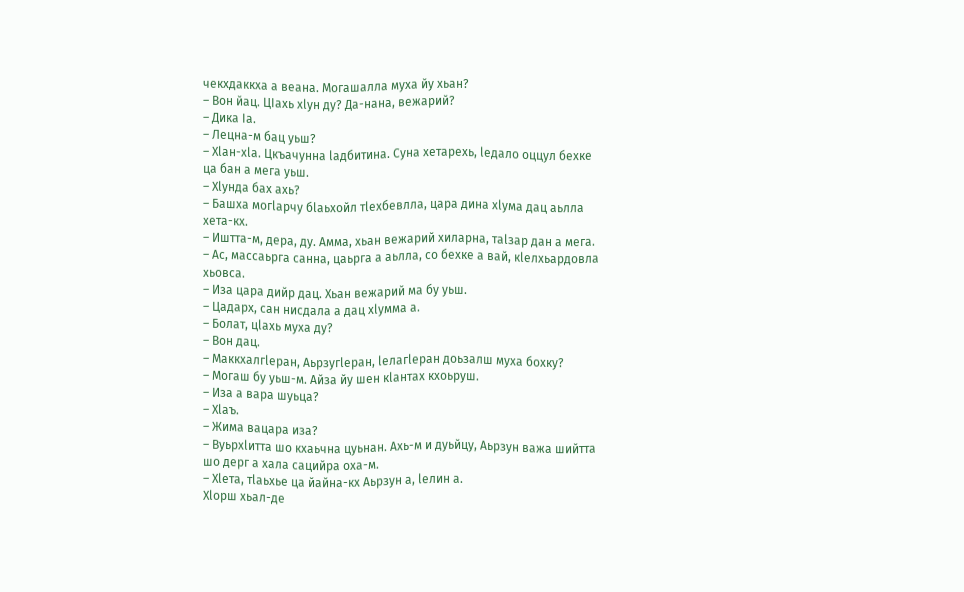чекхдаккха а веана. Могашалла муха йу хьан?
– Вон йац. ЦІахь хӏун ду? Да-нана, вежарий?
– Дика Іа.
– Лецна-м бац уьш?
– Хӏан-хӏа. Цкъачунна ӏадбитина. Суна хетарехь, ӏедало оццул бехке ца бан а мега уьш.
– Хӏунда бах ахь?
– Башха могӏарчу бӏаьхойл тӏехбевлла, цара дина хӏума дац аьлла хета-кх.
– Иштта-м, дера, ду. Амма, хьан вежарий хиларна, таӏзар дан а мега.
– Ас, массаьрга санна, цаьрга а аьлла, со бехке а вай, кӏелхьардовла хьовса.
– Иза цара дийр дац. Хьан вежарий ма бу уьш.
– Цадарх, сан нисдала а дац хӏумма а.
– Болат, цӏахь муха ду?
– Вон дац.
– Маккхалгӏеран, Аьрзугӏеран, ӏелагӏеран доьзалш муха бохку?
– Могаш бу уьш-м. Айза йу шен кӏантах кхоьруш.
– Иза а вара шуьца?
– Хӏаъ.
– Жима вацара иза?
– Вуьрхӏитта шо кхаьчна цуьнан. Ахь-м и дуьйцу, Аьрзун важа шийтта шо дерг а хала сацийра оха-м.
– Хӏета, тӏаьхье ца йайна-кх Аьрзун а, ӏелин а.
Хӏорш хьал-де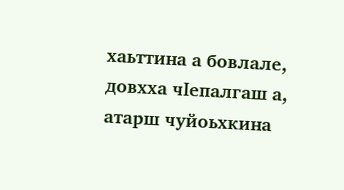хаьттина а бовлале, довхха чӏепалгаш а, атарш чуйоьхкина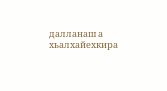далланаш а хьалхайехкира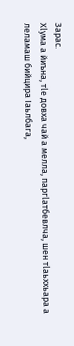Зарас.
Хӏума а йиъна, тӏе довха чай а мелла, паргӏатбевлча, шен тӏаьххьара а леламаш бийцира Іаьлбага,